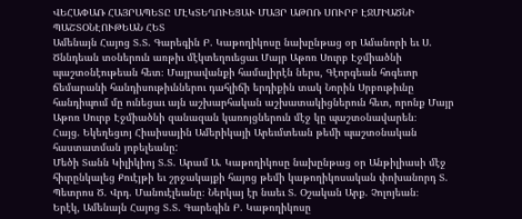ՎԵՀԱՓԱՌ ՀԱՅՐԱՊԵՏԸ ՄԷԿՏԵՂՈՒԵՑԱՒ ՄԱՅՐ ԱԹՈՌ ՍՈՒՐԲ ԷՋՄԻԱԾՆԻ ՊԱՇՏՕՆԷՈՒԹԵԱՆ ՀԵՏ
Ամենայն Հայոց Տ.Տ. Գարեգին Բ. Կաթողիկոսը նախընթաց օր Ամանորի եւ Ս. Ծննդեան տօներուն առթիւ մէկտեղուեցաւ Մայր Աթոռ Սուրբ Էջմիածնի պաշտօնէութեան հետ։ Մայրավանքի համալիրէն ներս, Գէորգեան հոգեւոր ճեմարանի հանդիսութիւններու դահլիճի երդիքին տակ Նորին Սրբութիւնը հանդիպում մը ունեցաւ այն աշխարհական աշխատակիցներուն հետ, որոնք Մայր Աթոռ Սուրբ Էջմիածնի զանազան կառոյցներուն մէջ կը պաշտօնավարեն։
Հայց. Եկեղեցւոյ Հիւսիսային Ամերիկայի Արեւմտեան թեմի պաշտօնական հաստատման յոբելեանը:
Մեծի Տանն Կիլիկիոյ Տ.Տ. Արամ Ա. Կաթողիկոսը նախընթաց օր Անթիլիասի մէջ հիւրընկալեց Քուէյթի եւ շրջակայքի հայոց թեմի կաթողիկոսական փոխանորդ Տ. Պետրոս Ծ. Վրդ. Մանուէլեանը։ Ներկայ էր նաեւ Տ. Օշական Արք. Չոլոյեան։
Երէկ, Ամենայն Հայոց Տ.Տ. Գարեգին Բ. Կաթողիկոսը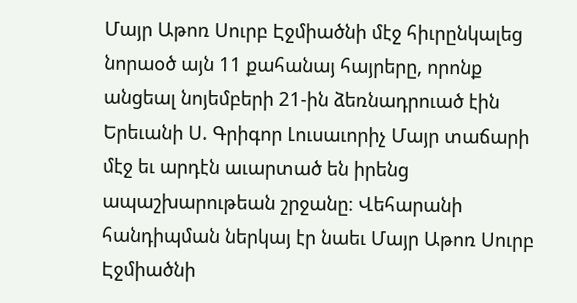Մայր Աթոռ Սուրբ Էջմիածնի մէջ հիւրընկալեց նորաօծ այն 11 քահանայ հայրերը, որոնք անցեալ նոյեմբերի 21-ին ձեռնադրուած էին Երեւանի Ս. Գրիգոր Լուսաւորիչ Մայր տաճարի մէջ եւ արդէն աւարտած են իրենց ապաշխարութեան շրջանը։ Վեհարանի հանդիպման ներկայ էր նաեւ Մայր Աթոռ Սուրբ Էջմիածնի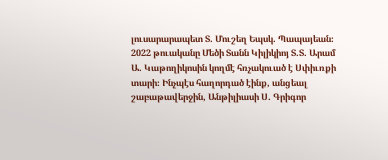լուսարարապետ Տ. Մուշեղ Եպսկ. Պապայեան։
2022 թուականը Մեծի Տանն Կիլիկիոյ Տ.Տ. Արամ Ա. Կաթողիկոսին կողմէ հռչակուած է Սփիւռքի տարի։ Ինչպէս հաղորդած էինք, անցեալ շաբաթավերջին, Անթիլիասի Ս. Գրիգոր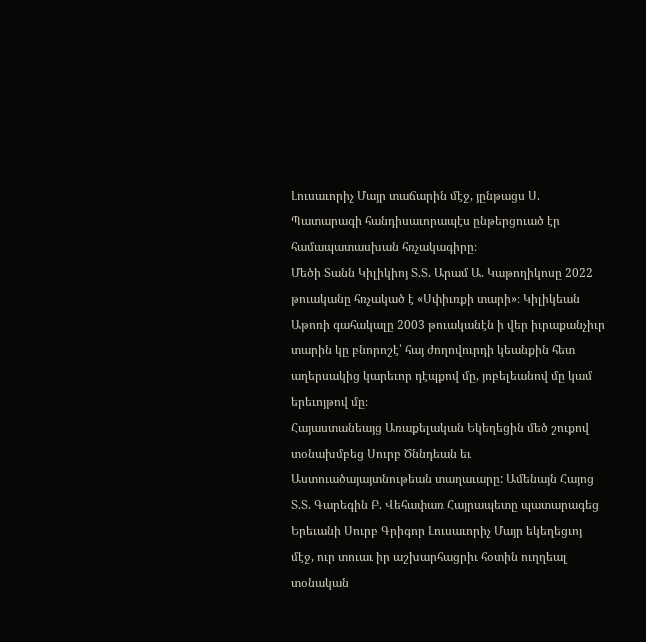Լուսաւորիչ Մայր տաճարին մէջ, յընթացս Ս. Պատարագի հանդիսաւորապէս ընթերցուած էր համապատասխան հռչակագիրը։
Մեծի Տանն Կիլիկիոյ Տ.Տ. Արամ Ա. Կաթողիկոսը 2022 թուականը հռչակած է «Սփիւռքի տարի»։ Կիլիկեան Աթոռի գահակալը 2003 թուականէն ի վեր իւրաքանչիւր տարին կը բնորոշէ՝ հայ ժողովուրդի կեանքին հետ աղերսակից կարեւոր դէպքով մը, յոբելեանով մը կամ երեւոյթով մը։
Հայաստանեայց Առաքելական Եկեղեցին մեծ շուքով տօնախմբեց Սուրբ Ծննդեան եւ Աստուածայայտնութեան տաղաւարը: Ամենայն Հայոց Տ.Տ. Գարեգին Բ. Վեհափառ Հայրապետը պատարագեց Երեւանի Սուրբ Գրիգոր Լուսաւորիչ Մայր եկեղեցւոյ մէջ, ուր տուաւ իր աշխարհացրիւ հօտին ուղղեալ տօնական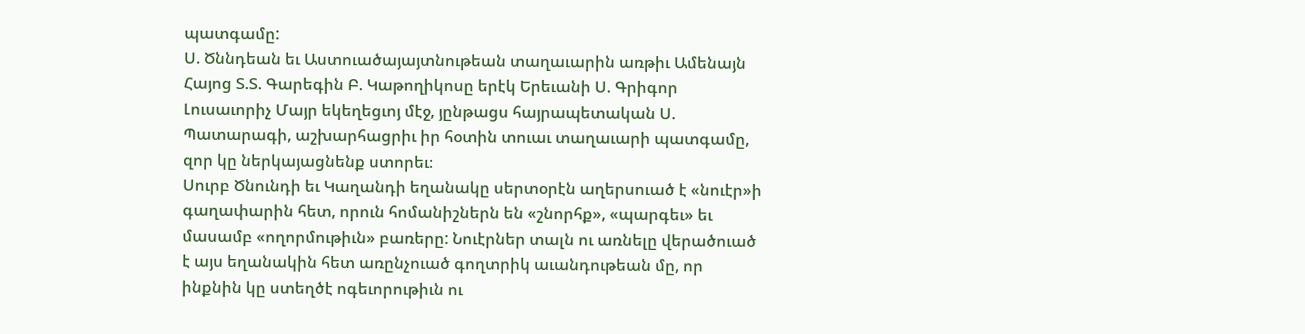պատգամը:
Ս. Ծննդեան եւ Աստուածայայտնութեան տաղաւարին առթիւ Ամենայն Հայոց Տ.Տ. Գարեգին Բ. Կաթողիկոսը երէկ Երեւանի Ս. Գրիգոր Լուսաւորիչ Մայր եկեղեցւոյ մէջ, յընթացս հայրապետական Ս. Պատարագի, աշխարհացրիւ իր հօտին տուաւ տաղաւարի պատգամը, զոր կը ներկայացնենք ստորեւ։
Սուրբ Ծնունդի եւ Կաղանդի եղանակը սերտօրէն աղերսուած է «նուէր»ի գաղափարին հետ, որուն հոմանիշներն են «շնորհք», «պարգեւ» եւ մասամբ «ողորմութիւն» բառերը: Նուէրներ տալն ու առնելը վերածուած է այս եղանակին հետ առընչուած գողտրիկ աւանդութեան մը, որ ինքնին կը ստեղծէ ոգեւորութիւն ու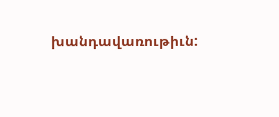խանդավառութիւն: